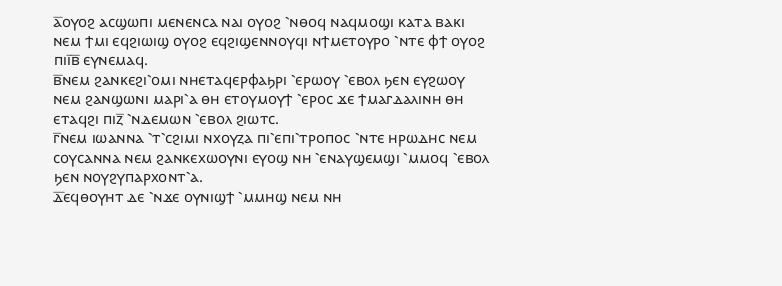ⲁ̅ⲟⲩⲟϩ ⲁⲥϣⲱⲡⲓ ⲙⲉⲛⲉⲛⲥⲁ ⲛⲁⲓ ⲟⲩⲟϩ ⳿ⲛⲑⲟϥ ⲛⲁϥⲙⲟϣⲓ ⲕⲁⲧⲁ ⲃⲁⲕⲓ ⲛⲉⲙ ϯⲙⲓ ⲉϥϩⲓⲱⲓϣ ⲟⲩⲟϩ ⲉϥϩⲓϣⲉⲛⲛⲟⲩϥⲓ ⲛϯⲙⲉⲧⲟⲩⲣⲟ ⳿ⲛⲧⲉ ⲫϯ ⲟⲩⲟϩ ⲡⲓⲓ̅ⲃ̅ ⲉⲩⲛⲉⲙⲁϥ.
ⲃ̅ⲛⲉⲙ ϩⲁⲛⲕⲉϩⲓ⳿ⲟⲙⲓ ⲛⲏⲉⲧⲁϥⲉⲣⲫⲁϧⲣⲓ ⳿ⲉⲣⲱⲟⲩ ⳿ⲉⲃⲟⲗ ϧⲉⲛ ⲉⲩϩⲱⲟⲩ ⲛⲉⲙ ϩⲁⲛϣⲱⲛⲓ ⲙⲁⲣⲓ⳿ⲁ ⲑⲏ ⲉⲧⲟⲩⲙⲟⲩϯ ⳿ⲉⲣⲟⲥ ϫⲉ ϯⲙⲁⲅⲇⲁⲗⲓⲛⲏ ⲑⲏ ⲉⲧⲁϥϩⲓ ⲡⲓⲍ̅ ⳿ⲛⲇⲉⲙⲱⲛ ⳿ⲉⲃⲟⲗ ϩⲓⲱⲧⲥ.
ⲅ̅ⲛⲉⲙ ⲓⲱⲁⲛⲛⲁ ⳿ⲧ⳿ⲥϩⲓⲙⲓ ⲛⲭⲟⲩⲍⲁ ⲡⲓ⳿ⲉⲡⲓ⳿ⲧⲣⲟⲡⲟⲥ ⳿ⲛⲧⲉ ⲏⲣⲱⲇⲏⲥ ⲛⲉⲙ ⲥⲟⲩⲥⲁⲛⲛⲁ ⲛⲉⲙ ϩⲁⲛⲕⲉⲭⲱⲟⲩⲛⲓ ⲉⲩⲟϣ ⲛⲏ ⳿ⲉⲛⲁⲩϣⲉⲙϣⲓ ⳿ⲙⲙⲟϥ ⳿ⲉⲃⲟⲗ ϧⲉⲛ ⲛⲟⲩϩⲩⲡⲁⲣⲭⲟⲛⲧ⳿ⲁ.
ⲇ̅ⲉϥⲑⲟⲩⲏⲧ ⲇⲉ ⳿ⲛϫⲉ ⲟⲩⲛⲓϣϯ ⳿ⲙⲙⲏϣ ⲛⲉⲙ ⲛⲏ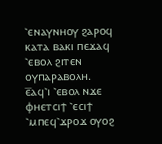⳿ⲉⲛⲁⲩⲛⲏⲟⲩ ϩⲁⲣⲟϥ ⲕⲁⲧⲁ ⲃⲁⲕⲓ ⲡⲉϫⲁϥ ⳿ⲉⲃⲟⲗ ϩⲓⲧⲉⲛ ⲟⲩⲡⲁⲣⲁⲃⲟⲗⲏ.
ⲉ̅ⲁϥ⳿ⲓ ⳿ⲉⲃⲟⲗ ⲛϫⲉ ⲫⲏⲉⲧⲥⲓϯ ⳿ⲉⲥⲓϯ ⳿ⲙⲡⲉϥ⳿ϫⲣⲟϫ ⲟⲩⲟϩ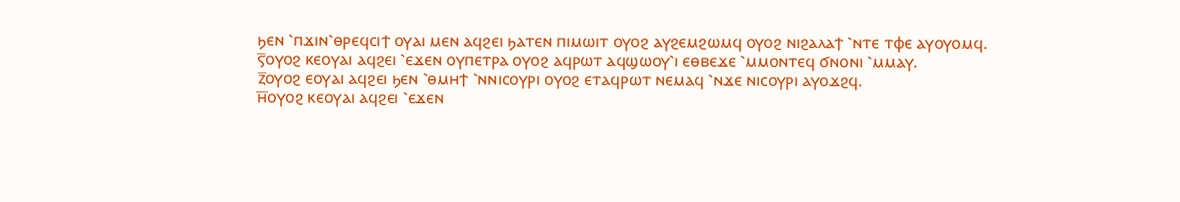ϧⲉⲛ ⳿ⲡϫⲓⲛ⳿ⲑⲣⲉϥⲥⲓϯ ⲟⲩⲁⲓ ⲙⲉⲛ ⲁϥϩⲉⲓ ϧⲁⲧⲉⲛ ⲡⲓⲙⲱⲓⲧ ⲟⲩⲟϩ ⲁⲩϩⲉⲙϩⲱⲙϥ ⲟⲩⲟϩ ⲛⲓϩⲁⲗⲁϯ ⳿ⲛⲧⲉ ⲧⲫⲉ ⲁⲩⲟⲩⲟⲙϥ.
ⲋ̅ⲟⲩⲟϩ ⲕⲉⲟⲩⲁⲓ ⲁϥϩⲉⲓ ⳿ⲉϫⲉⲛ ⲟⲩⲡⲉⲧⲣⲁ ⲟⲩⲟϩ ⲁϥⲣⲱⲧ ⲁϥϣⲱⲟⲩ⳿ⲓ ⲉⲑⲃⲉϫⲉ ⳿ⲙⲙⲟⲛⲧⲉϥ ϭⲛⲟⲛⲓ ⳿ⲙⲙⲁⲩ.
ⲍ̅ⲟⲩⲟϩ ⲉⲟⲩⲁⲓ ⲁϥϩⲉⲓ ϧⲉⲛ ⳿ⲑⲙⲏϯ ⳿ⲛⲛⲓⲥⲟⲩⲣⲓ ⲟⲩⲟϩ ⲉⲧⲁϥⲣⲱⲧ ⲛⲉⲙⲁϥ ⳿ⲛϫⲉ ⲛⲓⲥⲟⲩⲣⲓ ⲁⲩⲟϫϩϥ.
ⲏ̅ⲟⲩⲟϩ ⲕⲉⲟⲩⲁⲓ ⲁϥϩⲉⲓ ⳿ⲉϫⲉⲛ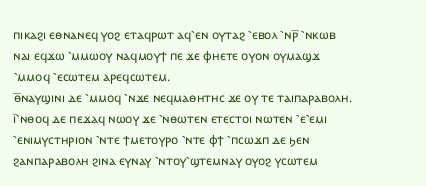ⲡⲓⲕⲁϩⲓ ⲉⲑⲛⲁⲛⲉϥ ⲩⲟϩ ⲉⲧⲁϥⲣⲱⲧ ⲁϥ⳿ⲉⲛ ⲟⲩⲧⲁϩ ⳿ⲉⲃⲟⲗ ⳿ⲛⲣ̅ ⳿ⲛⲕⲱⲃ ⲛⲁⲓ ⲉϥϫⲱ ⳿ⲙⲙⲱⲟⲩ ⲛⲁϥⲙⲟⲩϯ ⲡⲉ ϫⲉ ⲫⲏⲉⲧⲉ ⲟⲩⲟⲛ ⲟⲩⲙⲁϣϫ ⳿ⲙⲙⲟϥ ⳿ⲉⲥⲱⲧⲉⲙ ⲁⲣⲉϥⲥⲱⲧⲉⲙ.
ⲑ̅ⲛⲁⲩϣⲓⲛⲓ ⲇⲉ ⳿ⲙⲙⲟϥ ⳿ⲛϫⲉ ⲛⲉϥⲙⲁⲑⲏⲧⲏⲥ ϫⲉ ⲟⲩ ⲧⲉ ⲧⲁⲓⲡⲁⲣⲁⲃⲟⲗⲏ.
ⲓ̅⳿ⲛⲑⲟϥ ⲇⲉ ⲡⲉϫⲁϥ ⲛⲱⲟⲩ ϫⲉ ⳿ⲛⲑⲱⲧⲉⲛ ⲉⲧⲉⲥⲧⲟⲓ ⲛⲱⲧⲉⲛ ⳿ⲉ⳿ⲉⲙⲓ ⳿ⲉⲛⲓⲙⲩⲥⲧⲏⲣⲓⲟⲛ ⳿ⲛⲧⲉ ϯⲙⲉⲧⲟⲩⲣⲟ ⳿ⲛⲧⲉ ⲫϯ ⳿ⲡⲥⲱϫⲡ ⲇⲉ ϧⲉⲛ ϩⲁⲛⲡⲁⲣⲁⲃⲟⲗⲏ ϩⲓⲛⲁ ⲉⲩⲛⲁⲩ ⳿ⲛⲧⲟⲩ⳿ϣⲧⲉⲙⲛⲁⲩ ⲟⲩⲟϩ ⲩⲥⲱⲧⲉⲙ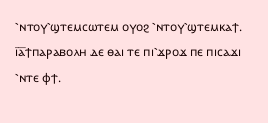⳿ⲛⲧⲟⲩ⳿ϣⲧⲉⲙⲥⲱⲧⲉⲙ ⲟⲩⲟϩ ⳿ⲛⲧⲟⲩ⳿ϣⲧⲉⲙⲕⲁϯ.
ⲓ̅ⲁ̅ϯⲡⲁⲣⲁⲃⲟⲗⲏ ⲇⲉ ⲑⲁⲓ ⲧⲉ ⲡⲓ⳿ϫⲣⲟϫ ⲡⲉ ⲡⲓⲥⲁϫⲓ ⳿ⲛⲧⲉ ⲫϯ.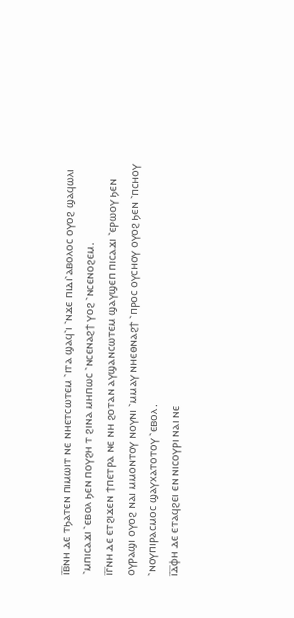ⲓ̅ⲃ̅ⲛⲏ ⲇⲉ ⲧϧⲁⲧⲉⲛ ⲡⲓⲙⲱⲓⲧ ⲛⲉ ⲛⲏⲉⲧⲥⲱⲧⲉⲙ ⳿ⲓⲧⲁ ϣⲁϥ⳿ⲓ ⳿ⲛϫⲉ ⲡⲓⲇⲓ⳿ⲁⲃⲟⲗⲟⲥ ⲟⲩⲟϩ ϣⲁϥⲱⲗⲓ ⳿ⲙⲡⲓⲥⲁϫⲓ ⳿ⲉⲃⲟⲗ ϧⲉⲛ ⲡⲟⲩϩⲏ ⲧ ϩⲓⲛⲁ ⲙⲏⲡⲱⲥ ⳿ⲛⲥⲉⲛⲁϩϯ ⲩⲟϩ ⳿ⲛⲥⲉⲛⲟϩⲉⲙ.
ⲓ̅ⲅ̅ⲛⲏ ⲇⲉ ⲉⲧϩⲓϫⲉⲛ ϯⲡⲉⲧⲣⲁ ⲛⲉ ⲛⲏ ϩⲟⲧⲁⲛ ⲁⲩϣⲁⲛⲥⲱⲧⲉⲙ ϣⲁⲩϣⲉⲡ ⲡⲓⲥⲁϫⲓ ⳿ⲉⲣⲱⲟⲩ ϧⲉⲛ ⲟⲩⲣⲁϣⲓ ⲟⲩⲟϩ ⲛⲁⲓ ⲙⲙⲟⲛⲧⲟⲩ ⲛⲟⲩⲛⲓ ⳿ⲙⲙⲁⲩ ⲛⲏⲉⲑⲛⲁϩϯ ⳿ⲡⲣⲟⲥ ⲟⲩⲥⲏⲟⲩ ⲟⲩⲟϩ ϧⲉⲛ ⳿ⲡⲥⲏⲟⲩ ⳿ⲛⲟⲩⲡⲓⲣⲁⲥⲙⲟⲥ ϣⲁⲩⲭⲁⲧⲟⲧⲟⲩ ⳿ⲉⲃⲟⲗ.
ⲓ̅ⲇ̅ⲫⲏ ⲇⲉ ⲉⲧⲁϥϩⲉⲓ ⲉⲛ ⲛⲓⲥⲟⲩⲣⲓ ⲛⲁⲓ ⲛⲉ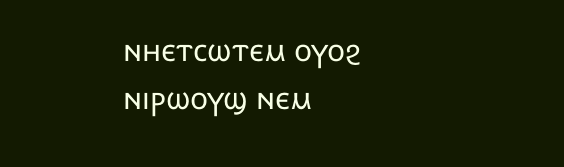ⲛⲏⲉⲧⲥⲱⲧⲉⲙ ⲟⲩⲟϩ ⲛⲓⲣⲱⲟⲩϣ ⲛⲉⲙ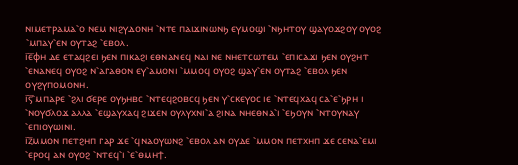ⲛⲓⲙⲉⲧⲣⲁⲙⲁ⳿ⲟ ⲛⲉⲙ ⲛⲓϩⲩⲇⲟⲛⲏ ⳿ⲛⲧⲉ ⲡⲁⲓϫⲓⲛⲱⲛϧ ⲉⲩⲙⲟϣⲓ ⳿ⲛϧⲏⲧⲟⲩ ϣⲁⲩⲟϫϩⲟⲩ ⲟⲩⲟϩ ⳿ⲙⲡⲁⲩ⳿ⲉⲛ ⲟⲩⲧⲁϩ ⳿ⲉⲃⲟⲗ.
ⲓ̅ⲉ̅ⲫⲏ ⲇⲉ ⲉⲧⲁϥϩⲉⲓ ϧⲉⲛ ⲡⲓⲕⲁϩⲓ ⲉⲑⲛⲁⲛⲉϥ ⲛⲁⲓ ⲛⲉ ⲛⲏⲉⲧⲥⲱⲧⲉⲙ ⳿ⲉⲡⲓⲥⲁϫⲓ ϧⲉⲛ ⲟⲩϩⲏⲧ ⳿ⲉⲛⲁⲛⲉϥ ⲟⲩⲟϩ ⲛ⳿ⲁⲅⲁⲑⲟⲛ ⲉⲩ⳿ⲁⲙⲟⲛⲓ ⳿ⲙⲙⲟϥ ⲟⲩⲟϩ ϣⲁⲩ⳿ⲉⲛ ⲟⲩⲧⲁϩ ⳿ⲉⲃⲟⲗ ϧⲉⲛ ⲟⲩϩⲩⲡⲟⲙⲟⲛⲏ.
ⲓ̅ⲋ̅⳿ⲙⲡⲁⲣⲉ ⳿ϩⲗⲓ ϭⲉⲣⲉ ⲟⲩϧⲏⲃⲥ ⳿ⲛⲧⲉϥϩⲟⲃⲥϥ ϧⲉⲛ ⲩ⳿ⲥⲕⲉⲩⲟⲥ ⲓⲉ ⳿ⲛⲧⲉϥⲭⲁϥ ⲥⲁ⳿ⲉ⳿ϧⲣⲏ ⲓ ⳿ⲛⲟⲩϭⲗⲟϫ ⲁⲗⲗⲁ ⳿ⲉϣⲁⲩⲭⲁϥ ϩⲓϫⲉⲛ ⲟⲩⲗⲩⲭⲛⲓ⳿ⲁ ϩⲓⲛⲁ ⲛⲏⲉⲑⲛⲁ⳿ⲓ ⳿ⲉϧⲟⲩⲛ ⳿ⲛⲧⲟⲩⲛⲁⲩ ⳿ⲉⲡⲓⲟⲩⲱⲓⲛⲓ.
ⲓ̅ⲍ̅ⲙⲙⲟⲛ ⲡⲉⲧϩⲏⲡ ⲅⲁⲣ ϫⲉ ⳿ϥⲛⲁⲟⲩⲱⲛϩ ⳿ⲉⲃⲟⲗ ⲁⲛ ⲟⲩⲇⲉ ⳿ⲙⲙⲟⲛ ⲡⲉⲧⲭⲏⲡ ϫⲉ ⲥⲉⲛⲁ⳿ⲉⲙⲓ ⳿ⲉⲣⲟϥ ⲁⲛ ⲟⲩⲟϩ ⳿ⲛⲧⲉϥ⳿ⲓ ⳿ⲉ⳿ⲑⲙⲏϯ.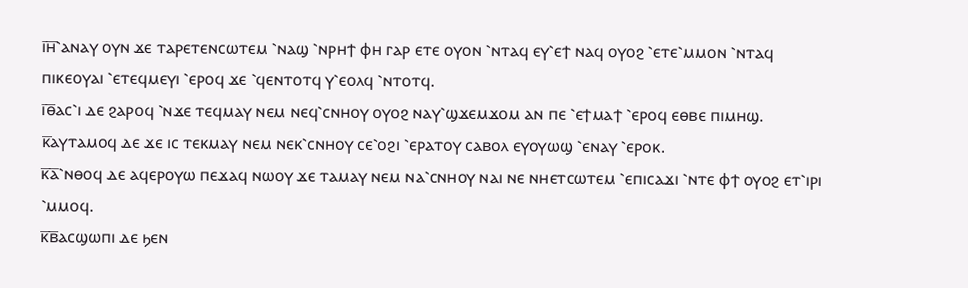ⲓ̅ⲏ̅⳿ⲁⲛⲁⲩ ⲟⲩⲛ ϫⲉ ⲧⲁⲣⲉⲧⲉⲛⲥⲱⲧⲉⲙ ⳿ⲛⲁϣ ⳿ⲛⲣⲏϯ ⲫⲏ ⲅⲁⲣ ⲉⲧⲉ ⲟⲩⲟⲛ ⳿ⲛⲧⲁϥ ⲉⲩ⳿ⲉϯ ⲛⲁϥ ⲟⲩⲟϩ ⳿ⲉⲧⲉ⳿ⲙⲙⲟⲛ ⳿ⲛⲧⲁϥ ⲡⲓⲕⲉⲟⲩⲁⲓ ⳿ⲉⲧⲉϥⲙⲉⲩⲓ ⳿ⲉⲣⲟϥ ϫⲉ ⳿ϥⲉⲛⲧⲟⲧϥ ⲩ⳿ⲉⲟⲗϥ ⳿ⲛⲧⲟⲧϥ.
ⲓ̅ⲑ̅ⲁⲥ⳿ⲓ ⲇⲉ ϩⲁⲣⲟϥ ⳿ⲛϫⲉ ⲧⲉϥⲙⲁⲩ ⲛⲉⲙ ⲛⲉϥ⳿ⲥⲛⲏⲟⲩ ⲟⲩⲟϩ ⲛⲁⲩ⳿ϣϫⲉⲙϫⲟⲙ ⲁⲛ ⲡⲉ ⳿ⲉϯⲙⲁϯ ⳿ⲉⲣⲟϥ ⲉⲑⲃⲉ ⲡⲓⲙⲏϣ.
ⲕ̅ⲁⲩⲧⲁⲙⲟϥ ⲇⲉ ϫⲉ ⲓⲥ ⲧⲉⲕⲙⲁⲩ ⲛⲉⲙ ⲛⲉⲕ⳿ⲥⲛⲏⲟⲩ ⲥⲉ⳿ⲟϩⲓ ⳿ⲉⲣⲁⲧⲟⲩ ⲥⲁⲃⲟⲗ ⲉⲩⲟⲩⲱϣ ⳿ⲉⲛⲁⲩ ⳿ⲉⲣⲟⲕ.
ⲕ̅ⲁ̅⳿ⲛⲑⲟϥ ⲇⲉ ⲁϥⲉⲣⲟⲩⲱ ⲡⲉϫⲁϥ ⲛⲱⲟⲩ ϫⲉ ⲧⲁⲙⲁⲩ ⲛⲉⲙ ⲛⲁ⳿ⲥⲛⲏⲟⲩ ⲛⲁⲓ ⲛⲉ ⲛⲏⲉⲧⲥⲱⲧⲉⲙ ⳿ⲉⲡⲓⲥⲁϫⲓ ⳿ⲛⲧⲉ ⲫϯ ⲟⲩⲟϩ ⲉⲧ⳿ⲓⲣⲓ ⳿ⲙⲙⲟϥ.
ⲕ̅ⲃ̅ⲁⲥϣⲱⲡⲓ ⲇⲉ ϧⲉⲛ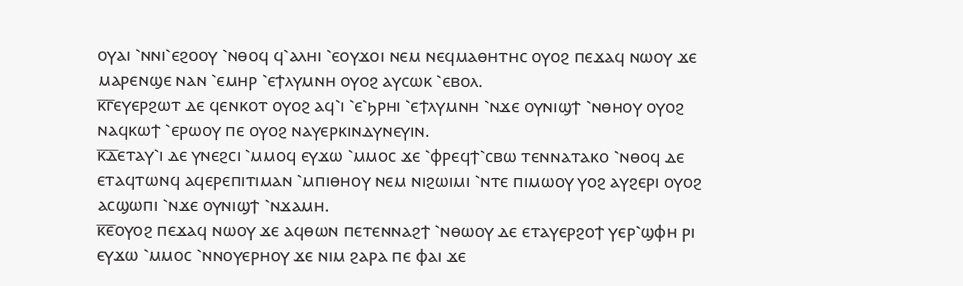ⲟⲩⲁⲓ ⳿ⲛⲛⲓ⳿ⲉϩⲟⲟⲩ ⳿ⲛⲑⲟϥ ϥ⳿ⲁⲗⲏⲓ ⳿ⲉⲟⲩϫⲟⲓ ⲛⲉⲙ ⲛⲉϥⲙⲁⲑⲏⲧⲏⲥ ⲟⲩⲟϩ ⲡⲉϫⲁϥ ⲛⲱⲟⲩ ϫⲉ ⲙⲁⲣⲉⲛϣⲉ ⲛⲁⲛ ⳿ⲉⲙⲏⲣ ⳿ⲉϯⲗⲩⲙⲛⲏ ⲟⲩⲟϩ ⲁⲩⲥⲱⲕ ⳿ⲉⲃⲟⲗ.
ⲕ̅ⲅ̅ⲉⲩⲉⲣϩⲱⲧ ⲇⲉ ϥⲉⲛⲕⲟⲧ ⲟⲩⲟϩ ⲁϥ⳿ⲓ ⳿ⲉ⳿ϧⲣⲏⲓ ⳿ⲉϯⲗⲩⲙⲛⲏ ⳿ⲛϫⲉ ⲟⲩⲛⲓϣϯ ⳿ⲛⲑⲏⲟⲩ ⲟⲩⲟϩ ⲛⲁϥⲕⲱϯ ⳿ⲉⲣⲱⲟⲩ ⲡⲉ ⲟⲩⲟϩ ⲛⲁⲩⲉⲣⲕⲓⲛⲇⲩⲛⲉⲩⲓⲛ.
ⲕ̅ⲇ̅ⲉⲧⲁⲩ⳿ⲓ ⲇⲉ ⲩⲛⲉϩⲥⲓ ⳿ⲙⲙⲟϥ ⲉⲩϫⲱ ⳿ⲙⲙⲟⲥ ϫⲉ ⳿ⲫⲣⲉϥϯ⳿ⲥⲃⲱ ⲧⲉⲛⲛⲁⲧⲁⲕⲟ ⳿ⲛⲑⲟϥ ⲇⲉ ⲉⲧⲁϥⲧⲱⲛϥ ⲁϥⲉⲣⲉⲡⲓⲧⲓⲙⲁⲛ ⳿ⲙⲡⲓⲑⲏⲟⲩ ⲛⲉⲙ ⲛⲓϩⲱⲓⲙⲓ ⳿ⲛⲧⲉ ⲡⲓⲙⲱⲟⲩ ⲩⲟϩ ⲁⲩϩⲉⲣⲓ ⲟⲩⲟϩ ⲁⲥϣⲱⲡⲓ ⳿ⲛϫⲉ ⲟⲩⲛⲓϣϯ ⳿ⲛϫⲁⲙⲏ.
ⲕ̅ⲉ̅ⲟⲩⲟϩ ⲡⲉϫⲁϥ ⲛⲱⲟⲩ ϫⲉ ⲁϥⲑⲱⲛ ⲡⲉⲧⲉⲛⲛⲁϩϯ ⳿ⲛⲑⲱⲟⲩ ⲇⲉ ⲉⲧⲁⲩⲉⲣϩⲟϯ ⲩⲉⲣ⳿ϣⲫⲏ ⲣⲓ ⲉⲩϫⲱ ⳿ⲙⲙⲟⲥ ⳿ⲛⲛⲟⲩⲉⲣⲏⲟⲩ ϫⲉ ⲛⲓⲙ ϩⲁⲣⲁ ⲡⲉ ⲫⲁⲓ ϫⲉ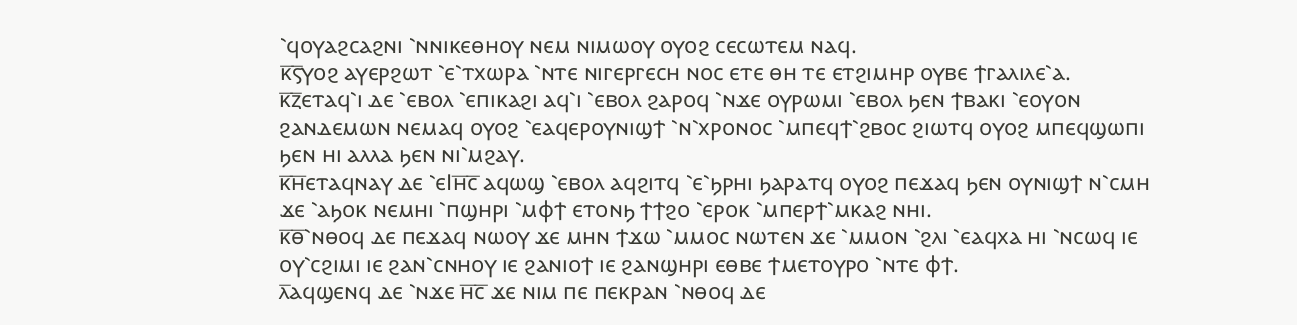⳿ϥⲟⲩⲁϩⲥⲁϩⲛⲓ ⳿ⲛⲛⲓⲕⲉⲑⲏⲟⲩ ⲛⲉⲙ ⲛⲓⲙⲱⲟⲩ ⲟⲩⲟϩ ⲥⲉⲥⲱⲧⲉⲙ ⲛⲁϥ.
ⲕ̅ⲋ̅ⲩⲟϩ ⲁⲩⲉⲣϩⲱⲧ ⳿ⲉ⳿ⲧⲭⲱⲣⲁ ⳿ⲛⲧⲉ ⲛⲓⲅⲉⲣⲅⲉⲥⲏ ⲛⲟⲥ ⲉⲧⲉ ⲑⲏ ⲧⲉ ⲉⲧϩⲓⲙⲏⲣ ⲟⲩⲃⲉ ϯⲅⲁⲗⲓⲗⲉ⳿ⲁ.
ⲕ̅ⲍ̅ⲉⲧⲁϥ⳿ⲓ ⲇⲉ ⳿ⲉⲃⲟⲗ ⳿ⲉⲡⲓⲕⲁϩⲓ ⲁϥ⳿ⲓ ⳿ⲉⲃⲟⲗ ϩⲁⲣⲟϥ ⳿ⲛϫⲉ ⲟⲩⲣⲱⲙⲓ ⳿ⲉⲃⲟⲗ ϧⲉⲛ ϯⲃⲁⲕⲓ ⳿ⲉⲟⲩⲟⲛ ϩⲁⲛⲇⲉⲙⲱⲛ ⲛⲉⲙⲁϥ ⲟⲩⲟϩ ⳿ⲉⲁϥⲉⲣⲟⲩⲛⲓϣϯ ⳿ⲛ⳿ⲭⲣⲟⲛⲟⲥ ⳿ⲙⲡⲉϥϯ⳿ϩⲃⲟⲥ ϩⲓⲱⲧϥ ⲟⲩⲟϩ ⲙⲡⲉϥϣⲱⲡⲓ ϧⲉⲛ ⲏⲓ ⲁⲗⲗⲁ ϧⲉⲛ ⲛⲓ⳿ⲙϩⲁⲩ.
ⲕ̅ⲏ̅ⲉⲧⲁϥⲛⲁⲩ ⲇⲉ ⳿ⲉⲒⲏ̅ⲥ̅ ⲁϥⲱϣ ⳿ⲉⲃⲟⲗ ⲁϥϩⲓⲧϥ ⳿ⲉ⳿ϧⲣⲏⲓ ϧⲁⲣⲁⲧϥ ⲟⲩⲟϩ ⲡⲉϫⲁϥ ϧⲉⲛ ⲟⲩⲛⲓϣϯ ⲛ⳿ⲥⲙⲏ ϫⲉ ⳿ⲁϧⲟⲕ ⲛⲉⲙⲏⲓ ⳿ⲡϣⲏⲣⲓ ⳿ⲙⲫϯ ⲉⲧⲟⲛϧ ϯϯϩⲟ ⳿ⲉⲣⲟⲕ ⳿ⲙⲡⲉⲣϯ⳿ⲙⲕⲁϩ ⲛⲏⲓ.
ⲕ̅ⲑ̅⳿ⲛⲑⲟϥ ⲇⲉ ⲡⲉϫⲁϥ ⲛⲱⲟⲩ ϫⲉ ⲙⲏⲛ ϯϫⲱ ⳿ⲙⲙⲟⲥ ⲛⲱⲧⲉⲛ ϫⲉ ⳿ⲙⲙⲟⲛ ⳿ϩⲗⲓ ⳿ⲉⲁϥⲭⲁ ⲏⲓ ⳿ⲛⲥⲱϥ ⲓⲉ ⲟⲩ⳿ⲥϩⲓⲙⲓ ⲓⲉ ϩⲁⲛ⳿ⲥⲛⲏⲟⲩ ⲓⲉ ϩⲁⲛⲓⲟϯ ⲓⲉ ϩⲁⲛϣⲏⲣⲓ ⲉⲑⲃⲉ ϯⲙⲉⲧⲟⲩⲣⲟ ⳿ⲛⲧⲉ ⲫϯ.
ⲗ̅ⲁϥϣⲉⲛϥ ⲇⲉ ⳿ⲛϫⲉ ⲏ̅ⲥ̅ ϫⲉ ⲛⲓⲙ ⲡⲉ ⲡⲉⲕⲣⲁⲛ ⳿ⲛⲑⲟϥ ⲇⲉ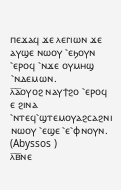ⲡⲉϫⲁϥ ϫⲉ ⲗⲉⲅⲓⲱⲛ ϫⲉ ⲁⲩϣⲉ ⲛⲱⲟⲩ ⳿ⲉϧⲟⲩⲛ ⳿ⲉⲣⲟϥ ⳿ⲛϫⲉ ⲟⲩⲙⲏϣ ⳿ⲛⲇⲉⲙⲱⲛ.
ⲗ̅ⲁ̅ⲟⲩⲟϩ ⲛⲁⲩϯϩⲟ ⳿ⲉⲣⲟϥ ⲉ ϩⲓⲛⲁ ⳿ⲛⲧⲉϥ⳿ϣⲧⲉⲙⲟⲩⲁϩⲥⲁϩⲛⲓ ⲛⲱⲟⲩ ⳿ⲉϣⲉ ⳿ⲉ⳿ⲫⲛⲟⲩⲛ. (Abyssos )
ⲗ̅ⲃ̅ⲛⲉ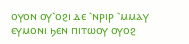ⲟⲩⲟⲛ ⲟⲩ⳿ⲟϩⲓ ⲇⲉ ⳿ⲛⲣⲓⲣ ⳿ⲙⲙⲁⲩ ⲉⲩⲙⲟⲛⲓ ϧⲉⲛ ⲡⲓⲧⲱⲟⲩ ⲟⲩⲟϩ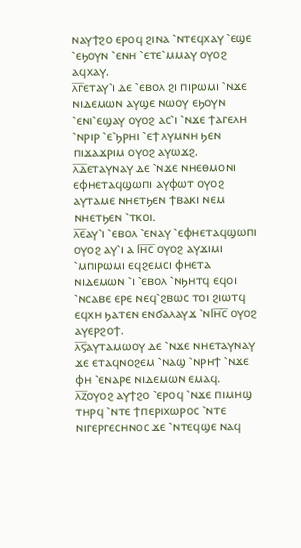ⲛⲁⲩϯϩⲟ ⲉⲣⲟϥ ϩⲓⲛⲁ ⳿ⲛⲧⲉϥⲭⲁⲩ ⳿ⲉϣⲉ ⳿ⲉϧⲟⲩⲛ ⳿ⲉⲛⲏ ⳿ⲉⲧⲉ⳿ⲙⲙⲁⲩ ⲟⲩⲟϩ ⲁϥⲭⲁⲩ.
ⲗ̅ⲅ̅ⲉⲧⲁⲩ⳿ⲓ ⲇⲉ ⳿ⲉⲃⲟⲗ ϩⲓ ⲡⲓⲣⲱⲙⲓ ⳿ⲛϫⲉ ⲛⲓⲇⲉⲙⲱⲛ ⲁⲩϣⲉ ⲛⲱⲟⲩ ⲉϧⲟⲩⲛ ⳿ⲉⲛⲓ⳿ⲉϣⲁⲩ ⲟⲩⲟϩ ⲁⲥ⳿ⲓ ⳿ⲛϫⲉ ϯⲁⲅⲉⲗⲏ ⳿ⲛⲣⲓⲣ ⳿ⲉ⳿ϧⲣⲏⲓ ⳿ⲉϯ ⲗⲩⲙⲛⲏ ϧⲉⲛ ⲡⲓϫⲁϫⲣⲓⲙ ⲟⲩⲟϩ ⲁⲩⲱϫϩ.
ⲗ̅ⲇ̅ⲉⲧⲁⲩⲛⲁⲩ ⲇⲉ ⳿ⲛϫⲉ ⲛⲏⲉⲑⲙⲟⲛⲓ ⲉⲫⲏⲉⲧⲁϥϣⲱⲡⲓ ⲁⲩⲫⲱⲧ ⲟⲩⲟϩ ⲁⲩⲧⲁⲙⲉ ⲛⲏⲉⲧϧⲉⲛ ϯⲃⲁⲕⲓ ⲛⲉⲙ ⲛⲏⲉⲧϧⲉⲛ ⳿ⲧⲕⲟⲓ.
ⲗ̅ⲉ̅ⲁⲩ⳿ⲓ ⳿ⲉⲃⲟⲗ ⳿ⲉⲛⲁⲩ ⳿ⲉⲫⲏⲉⲧⲁϥϣⲱⲡⲓ ⲟⲩⲟϩ ⲁⲩ⳿ⲓ ⲁ Ⲓⲏ̅ⲥ̅ ⲟⲩⲟϩ ⲁⲩϫⲓⲙⲓ ⳿ⲙⲡⲓⲣⲱⲙⲓ ⲉϥϩⲉⲙⲥⲓ ⲫⲏⲉⲧⲁ ⲛⲓⲇⲉⲙⲱⲛ ⳿ⲓ ⳿ⲉⲃⲟⲗ ⳿ⲛϧⲏⲧϥ ⲉϥⲟⲓ ⳿ⲛⲥⲁⲃⲉ ⲉⲣⲉ ⲛⲉϥ⳿ϩⲃⲱⲥ ⲧⲟⲓ ϩⲓⲱⲧϥ ⲉϥⲭⲏ ϧⲁⲧⲉⲛ ⲉⲛϭⲁⲗⲁⲩϫ ⳿ⲛⲒⲏ̅ⲥ̅ ⲟⲩⲟϩ ⲁⲩⲉⲣϩⲟϯ.
ⲗ̅ⲋ̅ⲁⲩⲧⲁⲙⲱⲟⲩ ⲇⲉ ⳿ⲛϫⲉ ⲛⲏⲉⲧⲁⲩⲛⲁⲩ ϫⲉ ⲉⲧⲁϥⲛⲟϩⲉⲙ ⳿ⲛⲁϣ ⳿ⲛⲣⲏϯ ⳿ⲛϫⲉ ⲫⲏ ⳿ⲉⲛⲁⲣⲉ ⲛⲓⲇⲉⲙⲱⲛ ⲉⲙⲁϥ.
ⲗ̅ⲍ̅ⲟⲩⲟϩ ⲁⲩϯϩⲟ ⳿ⲉⲣⲟϥ ⳿ⲛϫⲉ ⲡⲓⲙⲏϣ ⲧⲏⲣϥ ⳿ⲛⲧⲉ ϯⲡⲉⲣⲓⲭⲱⲣⲟⲥ ⳿ⲛⲧⲉ ⲛⲓⲅⲉⲣⲅⲉⲥⲏⲛⲟⲥ ϫⲉ ⳿ⲛⲧⲉϥϣⲉ ⲛⲁϥ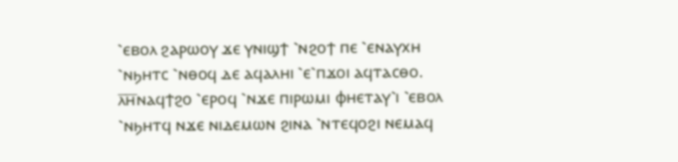⳿ⲉⲃⲟⲗ ϩⲁⲣⲱⲟⲩ ϫⲉ ⲩⲛⲓϣϯ ⳿ⲛϩⲟϯ ⲡⲉ ⳿ⲉⲛⲁⲩⲭⲏ ⳿ⲛϧⲏⲧⲥ ⳿ⲛⲑⲟϥ ⲇⲉ ⲁϥⲁⲗⲏⲓ ⳿ⲉ⳿ⲡϫⲟⲓ ⲁϥⲧⲁⲥⲑⲟ.
ⲗ̅ⲏ̅ⲛⲁϥϯϩⲟ ⳿ⲉⲣⲟϥ ⳿ⲛϫⲉ ⲡⲓⲣⲱⲙⲓ ⲫⲏⲉⲧⲁⲩ⳿ⲓ ⳿ⲉⲃⲟⲗ ⳿ⲛϧⲏⲧϥ ⲛϫⲉ ⲛⲓⲇⲉⲙⲱⲛ ϩⲓⲛⲁ ⳿ⲛⲧⲉϥⲟϩⲓ ⲛⲉⲙⲁϥ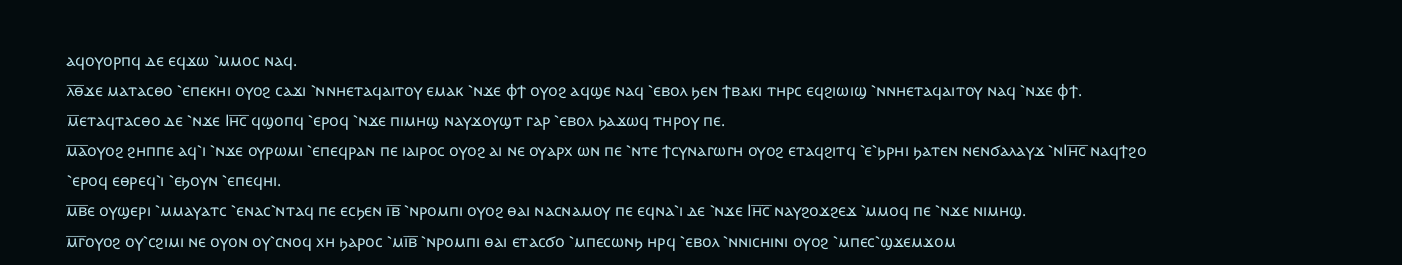ⲁϥⲟⲩⲟⲣⲡϥ ⲇⲉ ⲉϥϫⲱ ⳿ⲙⲙⲟⲥ ⲛⲁϥ.
ⲗ̅ⲑ̅ϫⲉ ⲙⲁⲧⲁⲥⲑⲟ ⳿ⲉⲡⲉⲕⲏⲓ ⲟⲩⲟϩ ⲥⲁϫⲓ ⳿ⲛⲛⲏⲉⲧⲁϥⲁⲓⲧⲟⲩ ⲉⲙⲁⲕ ⳿ⲛϫⲉ ⲫϯ ⲟⲩⲟϩ ⲁϥϣⲉ ⲛⲁϥ ⳿ⲉⲃⲟⲗ ϧⲉⲛ ϯⲃⲁⲕⲓ ⲧⲏⲣⲥ ⲉϥϩⲓⲱⲓϣ ⳿ⲛⲛⲏⲉⲧⲁϥⲁⲓⲧⲟⲩ ⲛⲁϥ ⳿ⲛϫⲉ ⲫϯ.
ⲙ̅ⲉⲧⲁϥⲧⲁⲥⲑⲟ ⲇⲉ ⳿ⲛϫⲉ Ⲓⲏ̅ⲥ̅ ϥϣⲟⲡϥ ⳿ⲉⲣⲟϥ ⳿ⲛϫⲉ ⲡⲓⲙⲏϣ ⲛⲁⲩϫⲟⲩϣⲧ ⲅⲁⲣ ⳿ⲉⲃⲟⲗ ϧⲁϫⲱϥ ⲧⲏⲣⲟⲩ ⲡⲉ.
ⲙ̅ⲁ̅ⲟⲩⲟϩ ϩⲏⲡⲡⲉ ⲁϥ⳿ⲓ ⳿ⲛϫⲉ ⲟⲩⲣⲱⲙⲓ ⳿ⲉⲡⲉϥⲣⲁⲛ ⲡⲉ ⲓⲁⲓⲣⲟⲥ ⲟⲩⲟϩ ⲁⲓ ⲛⲉ ⲟⲩⲁⲣⲭ ⲱⲛ ⲡⲉ ⳿ⲛⲧⲉ ϯⲥⲩⲛⲁⲅⲱⲅⲏ ⲟⲩⲟϩ ⲉⲧⲁϥϩⲓⲧϥ ⳿ⲉ⳿ϧⲣⲏⲓ ϧⲁⲧⲉⲛ ⲛⲉⲛϭⲁⲗⲁⲩϫ ⳿ⲛⲒⲏ̅ⲥ̅ ⲛⲁϥϯϩⲟ ⳿ⲉⲣⲟϥ ⲉⲑⲣⲉϥ⳿ⲓ ⳿ⲉϧⲟⲩⲛ ⳿ⲉⲡⲉϥⲏⲓ.
ⲙ̅ⲃ̅ⲉ ⲟⲩϣⲉⲣⲓ ⳿ⲙⲙⲁⲩⲁⲧⲥ ⳿ⲉⲛⲁⲥ⳿ⲛⲧⲁϥ ⲡⲉ ⲉⲥϧⲉⲛ ⲓ̅ⲃ̅ ⳿ⲛⲣⲟⲙⲡⲓ ⲟⲩⲟϩ ⲑⲁⲓ ⲛⲁⲥⲛⲁⲙⲟⲩ ⲡⲉ ⲉϥⲛⲁ⳿ⲓ ⲇⲉ ⳿ⲛϫⲉ Ⲓⲏ̅ⲥ̅ ⲛⲁⲩϩⲟϫϩⲉϫ ⳿ⲙⲙⲟϥ ⲡⲉ ⳿ⲛϫⲉ ⲛⲓⲙⲏϣ.
ⲙ̅ⲅ̅ⲟⲩⲟϩ ⲟⲩ⳿ⲥϩⲓⲙⲓ ⲛⲉ ⲟⲩⲟⲛ ⲟⲩ⳿ⲥⲛⲟϥ ⲭⲏ ϧⲁⲣⲟⲥ ⳿ⲙⲓ̅ⲃ̅ ⳿ⲛⲣⲟⲙⲡⲓ ⲑⲁⲓ ⲉⲧⲁⲥϭⲟ ⳿ⲙⲡⲉⲥⲱⲛϧ ⲏⲣϥ ⳿ⲉⲃⲟⲗ ⳿ⲛⲛⲓⲥⲏⲓⲛⲓ ⲟⲩⲟϩ ⳿ⲙⲡⲉⲥ⳿ϣϫⲉⲙϫⲟⲙ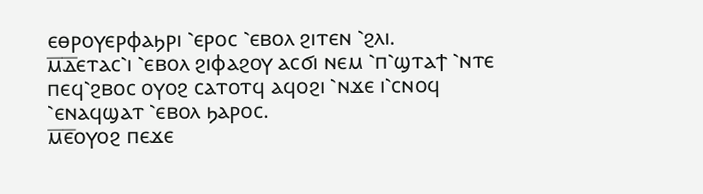ⲉⲑⲣⲟⲩⲉⲣⲫⲁϧⲣⲓ ⳿ⲉⲣⲟⲥ ⳿ⲉⲃⲟⲗ ϩⲓⲧⲉⲛ ⳿ϩⲗⲓ.
ⲙ̅ⲇ̅ⲉⲧⲁⲥ⳿ⲓ ⳿ⲉⲃⲟⲗ ϩⲓⲫⲁϩⲟⲩ ⲁⲥϭⲓ ⲛⲉⲙ ⳿ⲡ⳿ϣⲧⲁϯ ⳿ⲛⲧⲉ ⲡⲉϥ⳿ϩⲃⲟⲥ ⲟⲩⲟϩ ⲥⲁⲧⲟⲧϥ ⲁϥⲟϩⲓ ⳿ⲛϫⲉ ⲓ⳿ⲥⲛⲟϥ ⳿ⲉⲛⲁϥϣⲁⲧ ⳿ⲉⲃⲟⲗ ϧⲁⲣⲟⲥ.
ⲙ̅ⲉ̅ⲟⲩⲟϩ ⲡⲉϫⲉ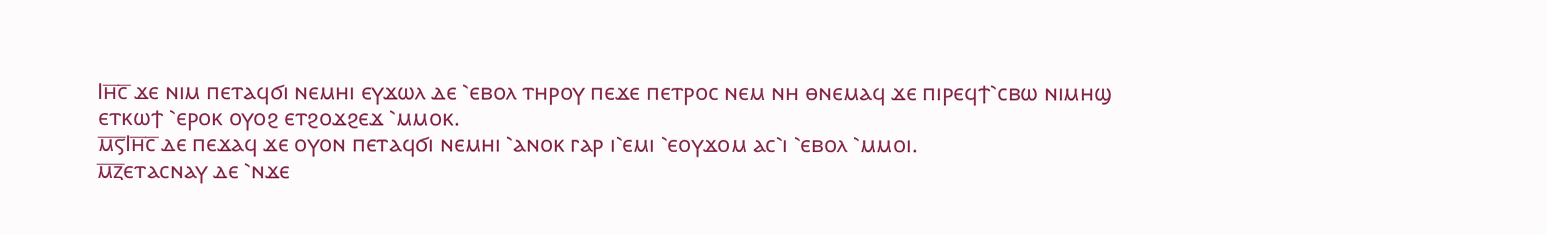Ⲓⲏ̅ⲥ̅ ϫⲉ ⲛⲓⲙ ⲡⲉⲧⲁϥϭⲓ ⲛⲉⲙⲏⲓ ⲉⲩϫⲱⲗ ⲇⲉ ⳿ⲉⲃⲟⲗ ⲧⲏⲣⲟⲩ ⲡⲉϫⲉ ⲡⲉⲧⲣⲟⲥ ⲛⲉⲙ ⲛⲏ ⲑⲛⲉⲙⲁϥ ϫⲉ ⲡⲓⲣⲉϥϯ⳿ⲥⲃⲱ ⲛⲓⲙⲏϣ ⲉⲧⲕⲱϯ ⳿ⲉⲣⲟⲕ ⲟⲩⲟϩ ⲉⲧϩⲟϫϩⲉϫ ⳿ⲙⲙⲟⲕ.
ⲙ̅ⲋ̅Ⲓⲏ̅ⲥ̅ ⲇⲉ ⲡⲉϫⲁϥ ϫⲉ ⲟⲩⲟⲛ ⲡⲉⲧⲁϥϭⲓ ⲛⲉⲙⲏⲓ ⳿ⲁⲛⲟⲕ ⲅⲁⲣ ⲓ⳿ⲉⲙⲓ ⳿ⲉⲟⲩϫⲟⲙ ⲁⲥ⳿ⲓ ⳿ⲉⲃⲟⲗ ⳿ⲙⲙⲟⲓ.
ⲙ̅ⲍ̅ⲉⲧⲁⲥⲛⲁⲩ ⲇⲉ ⳿ⲛϫⲉ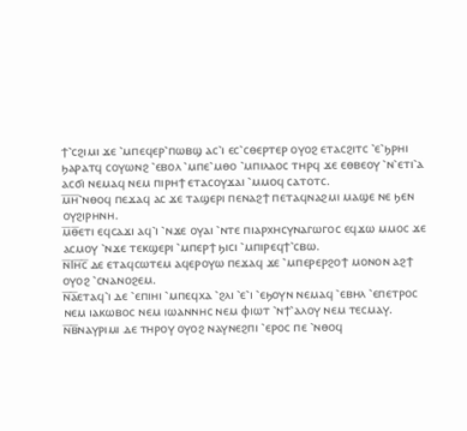ϯ⳿ⲥϩⲓⲙⲓ ϫⲉ ⳿ⲙⲡⲉϥⲉⲣ⳿ⲡⲱⲃϣ ⲁⲥ⳿ⲓ ⲉⲥ⳿ⲥⲑⲉⲣⲧⲉⲣ ⲟⲩⲟϩ ⲉⲧⲁⲥϩⲓⲧⲥ ⳿ⲉ⳿ϧⲣⲏⲓ ϧⲁⲣⲁⲧϥ ⲥⲟⲩⲱⲛϩ ⳿ⲉⲃⲟⲗ ⳿ⲙⲡⲉ⳿ⲙⲑⲟ ⳿ⲙⲡⲓⲗⲁⲟⲥ ⲧⲏⲣϥ ϫⲉ ⲉⲑⲃⲉⲟⲩ ⳿ⲛ⳿ⲉⲧⲓ⳿ⲁ ⲁⲥϭⲓ ⲛⲉⲙⲁϥ ⲛⲉⲙ ⲡⲓⲣⲏϯ ⲉⲧⲁⲥⲟⲩϫⲁⲓ ⳿ⲙⲙⲟϥ ⲥⲁⲧⲟⲧⲥ.
ⲙ̅ⲏ̅⳿ⲛⲑⲟϥ ⲡⲉϫⲁϥ ⲁⲥ ϫⲉ ⲧⲁϣⲉⲣⲓ ⲡⲉⲛⲁϩϯ ⲡⲉⲧⲁϥⲛⲁϩⲙⲓ ⲙⲁϣⲉ ⲛⲉ ϧⲉⲛ ⲟⲩϩⲓⲣⲏⲛⲏ.
ⲙ̅ⲑ̅ⲉⲧⲓ ⲉϥⲥⲁϫⲓ ⲁϥ⳿ⲓ ⳿ⲛϫⲉ ⲟⲩⲁⲓ ⳿ⲛⲧⲉ ⲡⲓⲁⲣⲭⲏⲥⲩⲛⲁⲅⲱⲅⲟⲥ ⲉϥϫⲱ ⲙⲙⲟⲥ ϫⲉ ⲁⲥⲙⲟⲩ ⳿ⲛϫⲉ ⲧⲉⲕϣⲉⲣⲓ ⳿ⲙⲡⲉⲣϯ ϧⲓⲥⲓ ⳿ⲙⲡⲓⲣⲉϥϯ⳿ⲥⲃⲱ.
ⲛ̅Ⲓⲏ̅ⲥ̅ ⲇⲉ ⲉⲧⲁϥⲥⲱⲧⲉⲙ ⲁϥⲉⲣⲟⲩⲱ ⲡⲉϫⲁϥ ϫⲉ ⳿ⲙⲡⲉⲣⲉⲣϩⲟϯ ⲙⲟⲛⲟⲛ ⲁϩϯ ⲟⲩⲟϩ ⳿ⲥⲛⲁⲛⲟϩⲉⲙ.
ⲛ̅ⲁ̅ⲉⲧⲁϥ⳿ⲓ ⲇⲉ ⳿ⲉⲡⲓⲏⲓ ⳿ⲙⲡⲉϥⲭⲁ ⳿ϩⲗⲓ ⳿ⲉ⳿ⲓ ⳿ⲉϧⲟⲩⲛ ⲛⲉⲙⲁϥ ⳿ⲉⲃⲏⲗ ⳿ⲉⲡⲉⲧⲣⲟⲥ ⲛⲉⲙ ⲓⲁⲕⲱⲃⲟⲥ ⲛⲉⲙ ⲓⲱⲁⲛⲛⲏⲥ ⲛⲉⲙ ⲫⲓⲱⲧ ⳿ⲛϯ⳿ⲁⲗⲟⲩ ⲛⲉⲙ ⲧⲉⲥⲙⲁⲩ.
ⲛ̅ⲃ̅ⲛⲁⲩⲣⲓⲙⲓ ⲇⲉ ⲧⲏⲣⲟⲩ ⲟⲩⲟϩ ⲛⲁⲩⲛⲉϩⲡⲓ ⳿ⲉⲣⲟⲥ ⲡⲉ ⳿ⲛⲑⲟϥ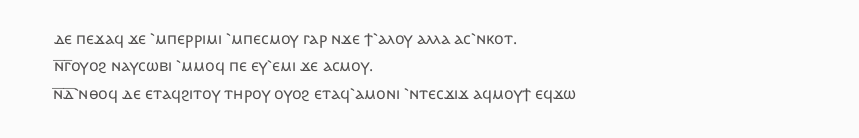ⲇⲉ ⲡⲉϫⲁϥ ϫⲉ ⳿ⲙⲡⲉⲣⲣⲓⲙⲓ ⳿ⲙⲡⲉⲥⲙⲟⲩ ⲅⲁⲣ ⲛϫⲉ ϯ⳿ⲁⲗⲟⲩ ⲁⲗⲗⲁ ⲁⲥ⳿ⲛⲕⲟⲧ.
ⲛ̅ⲅ̅ⲟⲩⲟϩ ⲛⲁⲩⲥⲱⲃⲓ ⳿ⲙⲙⲟϥ ⲡⲉ ⲉⲩ⳿ⲉⲙⲓ ϫⲉ ⲁⲥⲙⲟⲩ.
ⲛ̅ⲇ̅⳿ⲛⲑⲟϥ ⲇⲉ ⲉⲧⲁϥϩⲓⲧⲟⲩ ⲧⲏⲣⲟⲩ ⲟⲩⲟϩ ⲉⲧⲁϥ⳿ⲁⲙⲟⲛⲓ ⳿ⲛⲧⲉⲥϫⲓϫ ⲁϥⲙⲟⲩϯ ⲉϥϫⲱ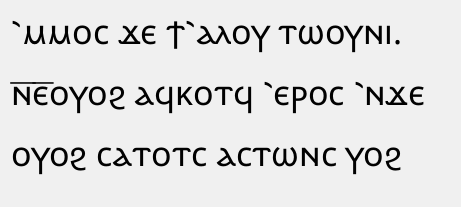⳿ⲙⲙⲟⲥ ϫⲉ ϯ⳿ⲁⲗⲟⲩ ⲧⲱⲟⲩⲛⲓ.
ⲛ̅ⲉ̅ⲟⲩⲟϩ ⲁϥⲕⲟⲧϥ ⳿ⲉⲣⲟⲥ ⳿ⲛϫⲉ ⲟⲩⲟϩ ⲥⲁⲧⲟⲧⲥ ⲁⲥⲧⲱⲛⲥ ⲩⲟϩ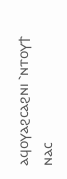ⲁϥⲟⲩⲁϩⲥⲁϩⲛⲓ ⳿ⲛⲧⲟⲩϯ ⲛⲁⲥ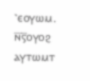⳿ⲉⲟⲩⲱⲙ.
ⲛ̅ⲋ̅ⲟⲩⲟϩ ⲁⲩⲧⲱⲙⲧ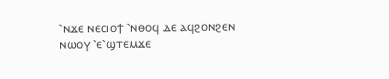⳿ⲛϫⲉ ⲛⲉⲥⲓⲟϯ ⳿ⲛⲑⲟϥ ⲇⲉ ⲁϥϩⲟⲛϩⲉⲛ ⲛⲱⲟⲩ ⳿ⲉ⳿ϣⲧⲉⲙϫⲉ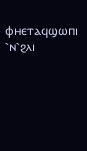ⲫⲏⲉⲧⲁϥϣⲱⲡⲓ ⳿ⲛ⳿ϩⲗⲓ